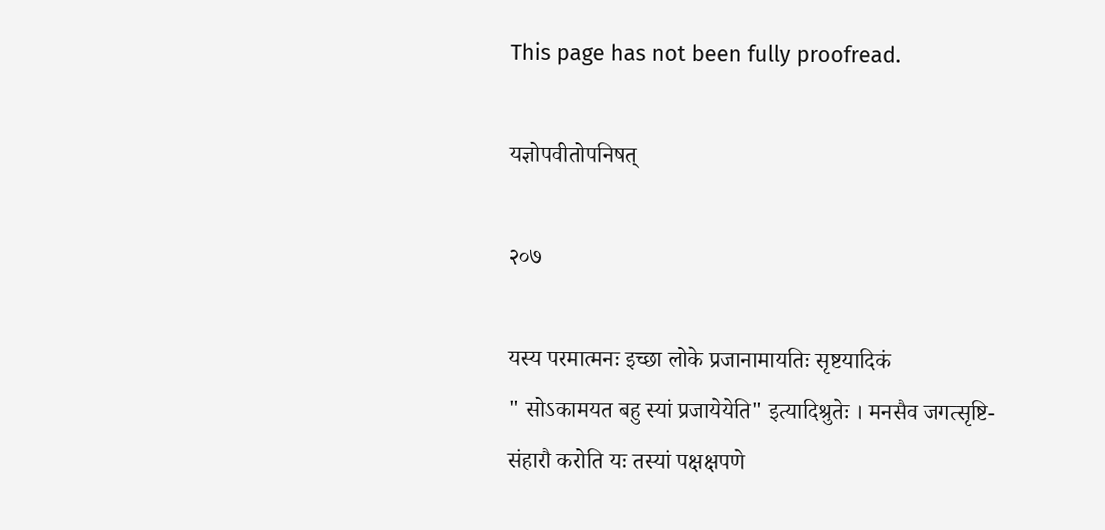This page has not been fully proofread.

यज्ञोपवीतोपनिषत्

२०७

यस्य परमात्मनः इच्छा लोके प्रजानामायतिः सृष्टयादिकं
" सोऽकामयत बहु स्यां प्रजायेयेति" इत्यादिश्रुतेः । मनसैव जगत्सृष्टि-
संहारौ करोति यः तस्यां पक्षक्षपणे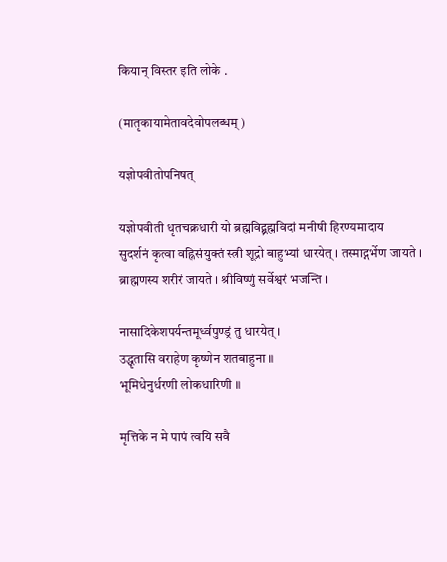कियान् विस्तर इति लोके .

(मातृकायामेतावदेवोपलब्धम् )

यज्ञोपवीतोपनिषत्

यज्ञोपवीती धृतचक्रधारी यो ब्रह्मविद्ब्रह्मविदां मनीषी हिरण्यमादाय
सुदर्शनं कृत्वा वह्निसंयुक्तं स्त्री शूद्रो बाहुभ्यां धारयेत् । तस्माद्गर्भेण जायते ।
ब्राह्मणस्य शरीरं जायते । श्रीविष्णुं सर्वेश्वरं भजन्ति ।

नासादिकेशपर्यन्तमूर्ध्वपुण्ड्रं तु धारयेत् ।
उद्धृतासि वराहेण कृष्णेन शतबाहुना ॥
भूमिधेनुर्धरणी लोकधारिणी ॥

मृत्तिके न मे पापं त्वयि सवै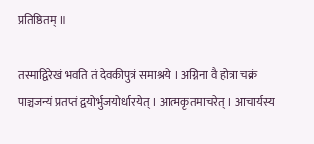प्रतिष्ठितम् ॥

तस्माद्विरेखं भवति तं देवकीपुत्रं समाश्रये । अग्निना वै होत्रा चक्रं
पाञ्चजन्यं प्रतप्तं द्वयोर्भुजयोर्धारयेत् । आत्मकृतमाचरेत् । आचार्यस्य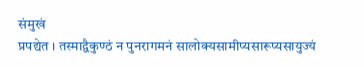संमुखं
प्रपद्येत । तस्माद्वैकुण्ठं न पुनरागमनं सालोक्यसामीप्यसारूप्यसायुज्यं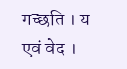गच्छति । य एवं वेद ।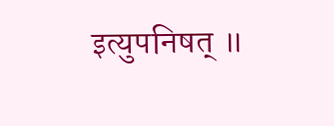इत्युपनिषत् ॥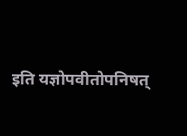इति यज्ञोपवीतोपनिषत्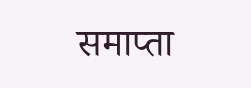समाप्ता